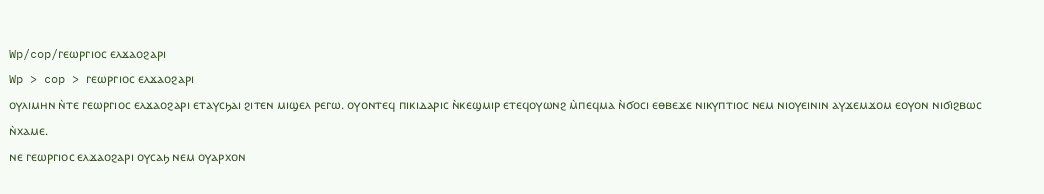Wp/cop/ⲅⲉⲱⲣⲅⲓⲟⲥ ⲉⲗϫⲁⲟϩⲁⲣⲓ
Wp > cop > ⲅⲉⲱⲣⲅⲓⲟⲥ ⲉⲗϫⲁⲟϩⲁⲣⲓ
ⲟⲩⲗⲓⲙⲏⲛ ⲛ̀ⲧⲉ ⲅⲉⲱⲣⲅⲓⲟⲥ ⲉⲗϫⲁⲟϩⲁⲣⲓ ⲉⲧⲁⲩⲥϧⲁⲓ ϩⲓⲧⲉⲛ ⲙⲓϣⲉⲗ ⲣⲉⲅⲱ. ⲟⲩⲟⲛⲧⲉϥ ⲡⲓⲕⲓⲇⲁⲣⲓⲥ ⲛ̀ⲕⲉϣⲙⲓⲣ ⲉⲧⲉϥⲟⲩⲱⲛϩ ⲙ̀ⲡⲉϥⲙⲁ ⲛ̀ϭⲟⲥⲓ ⲉⲑⲃⲉϫⲉ ⲛⲓⲕⲩⲡⲧⲓⲟⲥ ⲛⲉⲙ ⲛⲓⲟⲩⲉⲓⲛⲓⲛ ⲁⲩϫⲉⲙϫⲟⲙ ⲉⲟⲩⲟⲛ ⲛⲓϭⲓϩⲃⲱⲥ ⲛ̀ⲭⲁⲙⲉ.
ⲛⲉ ⲅⲉⲱⲣⲅⲓⲟⲥ ⲉⲗϫⲁⲟϩⲁⲣⲓ ⲟⲩⲥⲁϧ ⲛⲉⲙ ⲟⲩⲁⲣⲭⲟⲛ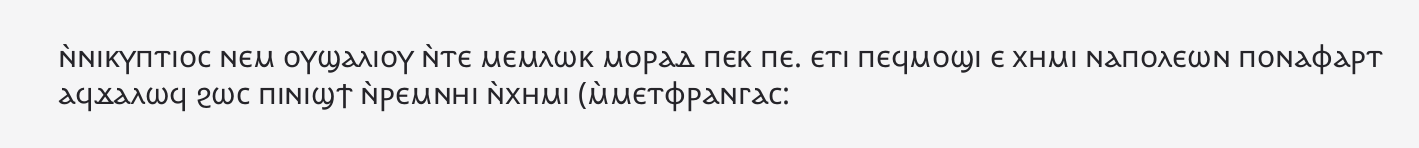ⲛ̀ⲛⲓⲕⲩⲡⲧⲓⲟⲥ ⲛⲉⲙ ⲟⲩϣⲁⲗⲓⲟⲩ ⲛ̀ⲧⲉ ⲙⲉⲙⲗⲱⲕ ⲙⲟⲣⲁⲇ ⲡⲉⲕ ⲡⲉ. ⲉⲧⲓ ⲡⲉϥⲙⲟϣⲓ ⲉ ⲭⲏⲙⲓ ⲛⲁⲡⲟⲗⲉⲱⲛ ⲡⲟⲛⲁⲫⲁⲣⲧ ⲁϥϫⲁⲗⲱϥ ϩⲱⲥ ⲡⲓⲛⲓϣϯ ⲛ̀ⲣⲉⲙⲛⲏⲓ ⲛ̀ⲭⲏⲙⲓ (ⲙ̀ⲙⲉⲧⲫⲣⲁⲛⲅⲁⲥ: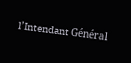l’Intendant Général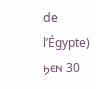de l’Égypte) ϧⲉⲛ 30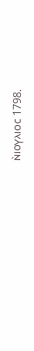ⲛ̀ⲓⲟⲩⲗⲓⲟⲥ 1798.